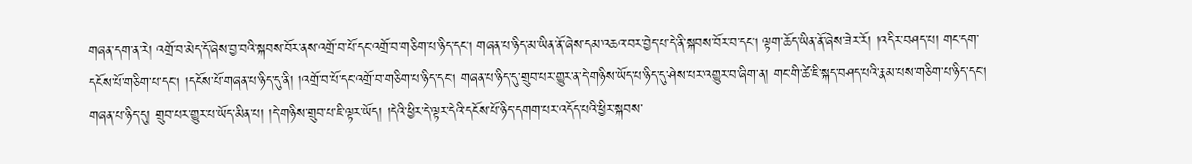གཞན་དག་ན་རེ། འགྲོ་བ་མེད་དོ་ཞེས་བྱ་བའི་སྐབས་བོར་ནས་འགྲོ་བ་པོ་དང་འགྲོ་བ་གཅིག་པ་ཉིད་དང། གཞན་པ་ཉིད་མ་ཡིན་ནོ་ཞེས་དམ་འཆའ་བར་བྱེད་པ་དེ་ནི་སྐབས་བོར་བ་དང། ལྟག་ཆོད་ཡིན་ནོ་ཞེས་ཟེར་རོ། །འདིར་བཤད་པ། གང་དག་དངོས་པོ་གཅིག་པ་དང། །དངོས་པོ་གཞན་པ་ཉིད་དུ་ནི། །འགྲོ་བ་པོ་དང་འགྲོ་བ་གཅིག་པ་ཉིད་དང། གཞན་པ་ཉིད་དུ་གྲུབ་པར་གྱུར་ན་དེ་གཉིས་ཡོད་པ་ཉིད་དུ་ཤེས་པར་འགྱུར་བ་ཞིག་ན། གང་གི་ཚེ་ཇི་སྐད་བཤད་པའི་རྣམ་པས་གཅིག་པ་ཉིད་དང། གཞན་པ་ཉིད་དུ། གྲུབ་པར་གྱུར་པ་ཡོད་མིན་པ། །དེ་གཉིས་གྲུབ་པ་ཇི་ལྟར་ཡོད། །དེའི་ཕྱིར་དེ་ལྟར་དེའི་དངོས་པོ་ཉིད་དགག་པར་འདོད་པའི་ཕྱིར་སྐབས་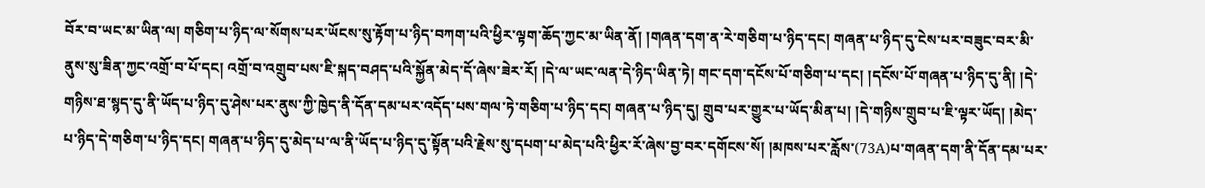བོར་བ་ཡང་མ་ཡིན་ལ། གཅིག་པ་ཉིད་ལ་སོགས་པར་ཡོངས་སུ་རྟོག་པ་ཉིད་བཀག་པའི་ཕྱིར་ལྟག་ཆོད་ཀྱང་མ་ཡིན་ནོ། །གཞན་དག་ན་རེ་གཅིག་པ་ཉིད་དང། གཞན་པ་ཉིད་དུ་ངེས་པར་བཟུང་བར་མི་ནུས་སུ་ཟིན་ཀྱང་འགྲོ་བ་པོ་དང། འགྲོ་བ་འགྲུབ་པས་ཇི་སྐད་བཤད་པའི་སྐྱོན་མེད་དོ་ཞེས་ཟེར་རོ། །དེ་ལ་ཡང་ལན་དེ་ཉིད་ཡིན་ཏེ། གང་དག་དངོས་པོ་གཅིག་པ་དང། །དངོས་པོ་གཞན་པ་ཉིད་དུ་ནི། །དེ་གཉིས་ཐ་སྙད་དུ་ནི་ཡོད་པ་ཉིད་དུ་ཤེས་པར་ནུས་ཀྱི་ཁྱེད་ནི་དོན་དམ་པར་འདོད་པས་གལ་ཏེ་གཅིག་པ་ཉིད་དང། གཞན་པ་ཉིད་དུ། གྲུབ་པར་གྱུར་པ་ཡོད་མིན་པ། །དེ་གཉིས་གྲུབ་པ་ཇི་ལྟར་ཡོད། །མེད་པ་ཉིད་དེ་གཅིག་པ་ཉིད་དང། གཞན་པ་ཉིད་དུ་མེད་པ་ལ་ནི་ཡོད་པ་ཉིད་དུ་སྟོན་པའི་རྗེས་སུ་དཔག་པ་མེད་པའི་ཕྱིར་རོ་ཞེས་བྱ་བར་དགོངས་སོ། །མཁས་པར་རློས་(73A)པ་གཞན་དག་ནི་དོན་དམ་པར་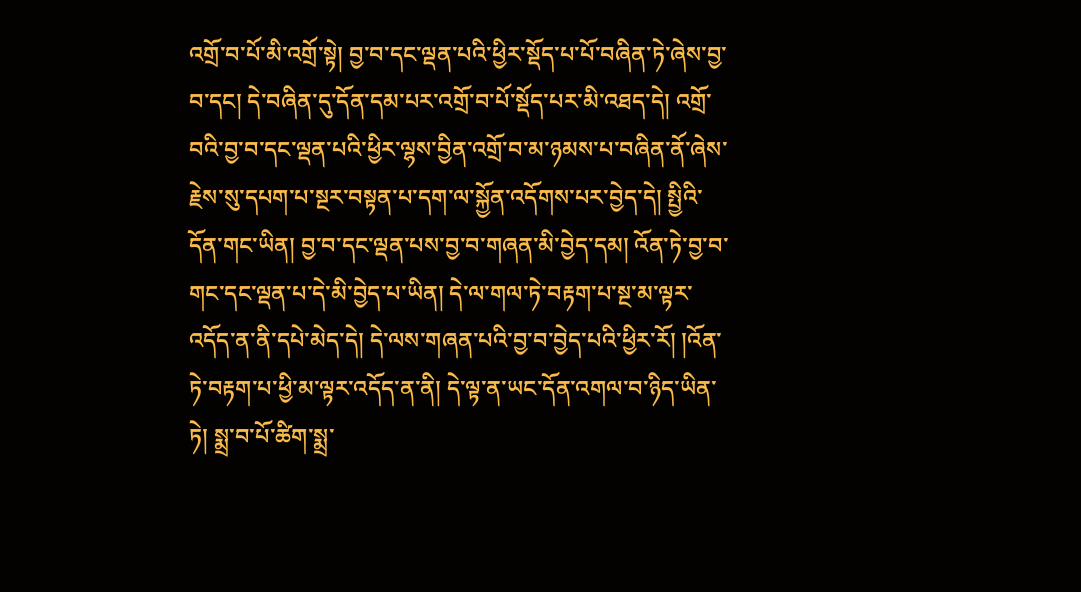འགྲོ་བ་པོ་མི་འགྲོ་སྟེ། བྱ་བ་དང་ལྡན་པའི་ཕྱིར་སྡོད་པ་པོ་བཞིན་ཏེ་ཞེས་བྱ་བ་དང། དེ་བཞིན་དུ་དོན་དམ་པར་འགྲོ་བ་པོ་སྡོད་པར་མི་འཐད་དེ། འགྲོ་བའི་བྱ་བ་དང་ལྡན་པའི་ཕྱིར་ལྷས་བྱིན་འགྲོ་བ་མ་ཉམས་པ་བཞིན་ནོ་ཞེས་རྗེས་སུ་དཔག་པ་སྔར་བསྟན་པ་དག་ལ་སྐྱོན་འདོགས་པར་བྱེད་དེ། སྤྱིའི་དོན་གང་ཡིན། བྱ་བ་དང་ལྡན་པས་བྱ་བ་གཞན་མི་བྱེད་དམ། འོན་ཏེ་བྱ་བ་གང་དང་ལྡན་པ་དེ་མི་བྱེད་པ་ཡིན། དེ་ལ་གལ་ཏེ་བརྟག་པ་སྔ་མ་ལྟར་འདོད་ན་ནི་དཔེ་མེད་དེ། དེ་ལས་གཞན་པའི་བྱ་བ་བྱེད་པའི་ཕྱིར་རོ། །འོན་ཏེ་བརྟག་པ་ཕྱི་མ་ལྟར་འདོད་ན་ནི། དེ་ལྟ་ན་ཡང་དོན་འགལ་བ་ཉིད་ཡིན་ཏེ། སྨྲ་བ་པོ་ཚིག་སྨྲ་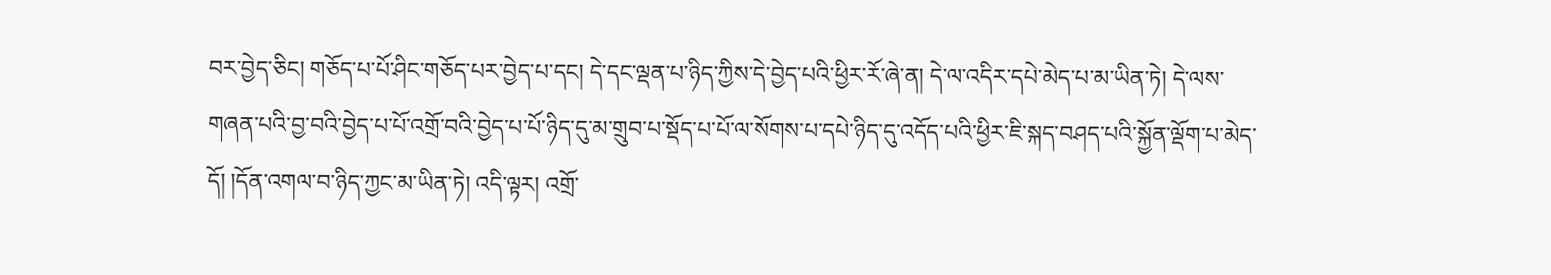བར་བྱེད་ཅིང། གཅོད་པ་པོ་ཤིང་གཅོད་པར་བྱེད་པ་དང། དེ་དང་ལྡན་པ་ཉིད་ཀྱིས་དེ་བྱེད་པའི་ཕྱིར་རོ་ཞེ་ན། དེ་ལ་འདིར་དཔེ་མེད་པ་མ་ཡིན་ཏེ། དེ་ལས་གཞན་པའི་བྱ་བའི་བྱེད་པ་པོ་འགྲོ་བའི་བྱེད་པ་པོ་ཉིད་དུ་མ་གྲུབ་པ་སྡོད་པ་པོ་ལ་སོགས་པ་དཔེ་ཉིད་དུ་འདོད་པའི་ཕྱིར་ཇི་སྐད་བཤད་པའི་སྐྱོན་ལྡོག་པ་མེད་དོ། །དོན་འགལ་བ་ཉིད་ཀྱང་མ་ཡིན་ཏེ། འདི་ལྟར། འགྲོ་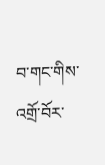བ་གང་གིས་འགྲོ་བོར་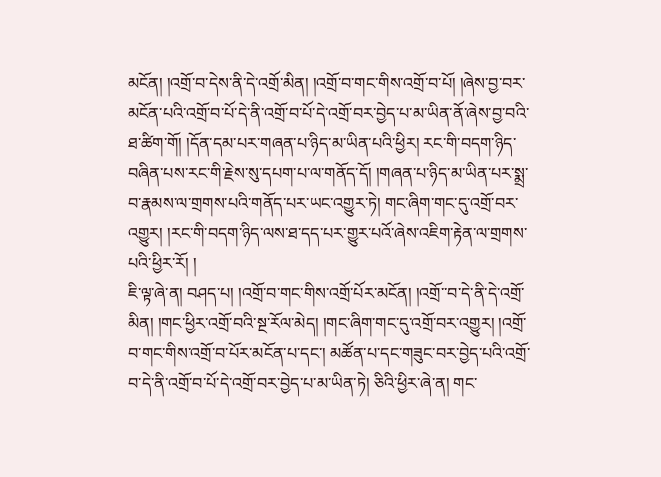མངོན། །འགྲོ་བ་དེས་ནི་དེ་འགྲོ་མིན། །འགྲོ་བ་གང་གིས་འགྲོ་བ་པོ། །ཞེས་བྱ་བར་མངོན་པའི་འགྲོ་བ་པོ་དེ་ནི་འགྲོ་བ་པོ་དེ་འགྲོ་བར་བྱེད་པ་མ་ཡིན་ནོ་ཞེས་བྱ་བའི་ཐ་ཚིག་གོ། །དོན་དམ་པར་གཞན་པ་ཉིད་མ་ཡིན་པའི་ཕྱིར། རང་གི་བདག་ཉིད་བཞིན་པས་རང་གི་རྗེས་སུ་དཔག་པ་ལ་གནོད་དོ། །གཞན་པ་ཉིད་མ་ཡིན་པར་སྨྲ་བ་རྣམས་ལ་གྲགས་པའི་གནོད་པར་ཡང་འགྱུར་ཏེ། གང་ཞིག་གང་དུ་འགྲོ་བར་འགྱུར། །རང་གི་བདག་ཉིད་ལས་ཐ་དད་པར་གྱུར་པའོ་ཞེས་འཇིག་རྟེན་ལ་གྲགས་པའི་ཕྱིར་རོ། །
ཇི་ལྟ་ཞེ་ན། བཤད་པ། །འགྲོ་བ་གང་གིས་འགྲོ་པོར་མངོན། །འགྲོ་་བ་དེ་ནི་དེ་འགྲོ་མིན། །གང་ཕྱིར་འགྲོ་བའི་སྔ་རོལ་མེད། །གང་ཞིག་གང་དུ་འགྲོ་བར་འགྱུར། །འགྲོ་བ་གང་གིས་འགྲོ་བ་པོར་མངོན་པ་དང་། མཚོན་པ་དང་གཟུང་བར་བྱེད་པའི་འགྲོ་བ་དེ་ནི་འགྲོ་བ་པོ་དེ་འགྲོ་བར་བྱེད་པ་མ་ཡིན་ཏེ། ཅིའི་ཕྱིར་ཞེ་ན། གང་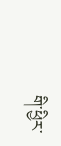གི་ཕྱིར་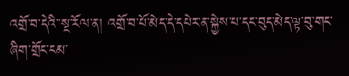འགྲོ་བ་དེའི་་སྔ་རོལ་ན། འགྲོ་བ་པོ་མེད་དེ་དཔེར་ན་སྐྱེས་པ་དང་བུད་མེད་ལྟ་བུ་གང་ཞིག་གྲོང་ངམ་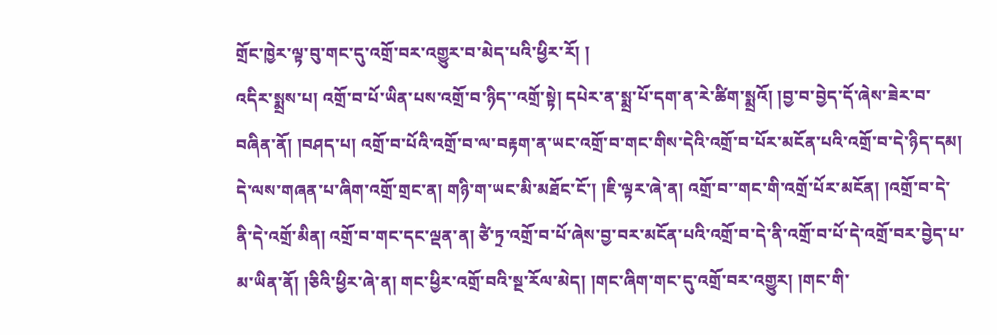གྲོང་ཁྱེར་ལྟ་བུ་གང་དུ་འགྲོ་བར་འགྱུར་བ་མེད་པའི་ཕྱིར་རོ། །
འདིར་སྨྲས་པ། འགྲོ་བ་པོ་ཡིན་པས་འགྲོ་བ་ཉིད་་འགྲོ་སྟེ། དཔེར་ན་སྨྲ་པོ་དག་ན་རེ་ཚིག་སྨྲའོ། །བྱ་བ་བྱེད་དོ་ཞེས་ཟེར་བ་བཞིན་ནོ། །བཤད་པ། འགྲོ་བ་པོའི་འགྲོ་བ་ལ་བརྟག་ན་ཡང་འགྲོ་བ་གང་གིས་དེའི་འགྲོ་བ་པོར་མངོན་པའི་འགྲོ་བ་དེ་ཉིད་དམ། དེ་ལས་གཞན་པ་ཞིག་འགྲོ་གྲང་ན། གཉི་ག་ཡང་མི་མཐོང་ངོ་། །ཇི་ལྟར་ཞེ་ན། འགྲོ་བ་་གང་གི་འགྲོ་པོར་མངོན། །འགྲོ་བ་དེ་ནི་དེ་འགྲོ་མིན། འགྲོ་བ་གང་དང་ལྡན་ན། ཙཻ་ཏྲ་འགྲོ་བ་པོ་ཞེས་བྱ་བར་མངོན་པའི་འགྲོ་བ་དེ་ནི་འགྲོ་བ་པོ་དེ་འགྲོ་བར་བྱེད་པ་མ་ཡིན་ནོ། །ཅིའི་ཕྱིར་ཞེ་ན། གང་ཕྱིར་འགྲོ་བའི་སྔ་རོལ་མེད། །གང་ཞིག་གང་དུ་འགྲོ་བར་འགྱུར། །གང་གི་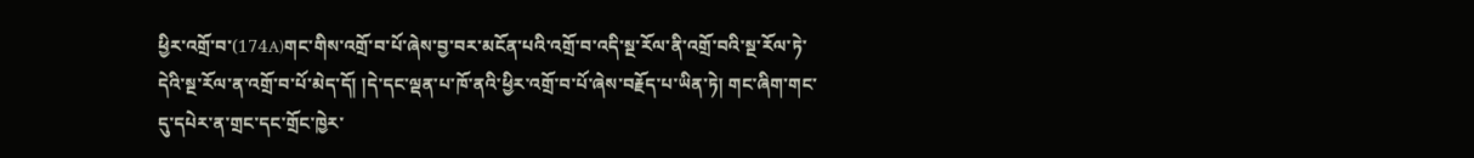ཕྱིར་འགྲོ་བ་(174A)གང་གིས་འགྲོ་བ་པོ་ཞེས་བྱ་བར་མངོན་པའི་འགྲོ་བ་འདི་སྔ་རོལ་ནི་འགྲོ་བའི་སྔ་རོལ་ཏེ་དེའི་སྔ་རོལ་ན་འགྲོ་བ་པོ་མེད་དོ། །དེ་དང་ལྡན་པ་ཁོ་ནའི་ཕྱིར་འགྲོ་བ་པོ་ཞེས་བརྗོད་པ་ཡིན་ཏེ། གང་ཞིག་གང་དུ་དཔེར་ན་གྲང་དང་གྲོང་ཁྱེར་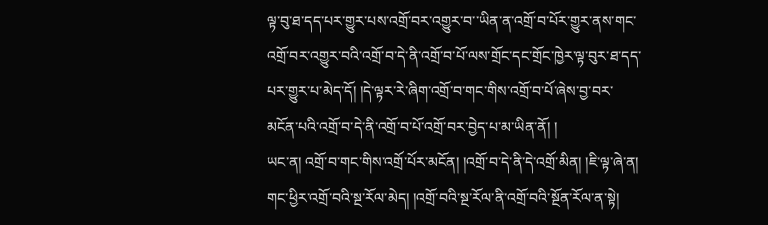ལྟ་བུ་ཐ་དད་པར་གྱུར་པས་འགྲོ་བར་འགྱུར་བ་་ཡིན་ན་འགྲོ་བ་པོར་གྱུར་ནས་གང་འགྲོ་བར་འགྱུར་བའི་འགྲོ་བ་དེ་ནི་འགྲོ་བ་པོ་ལས་གྲོང་དང་གྲོང་ཁྱེར་ལྟ་བུར་ཐ་དད་པར་གྱུར་པ་མེད་དོ། །དེ་ལྟར་རེ་ཞིག་འགྲོ་བ་གང་གིས་འགྲོ་བ་པོ་ཞེས་བྱ་བར་མངོན་པའི་འགྲོ་བ་དེ་ནི་འགྲོ་བ་པོ་འགྲོ་བར་བྱེད་པ་མ་ཡིན་ནོ། །
ཡང་ན། འགྲོ་བ་གང་གིས་འགྲོ་པོར་མངོན། །འགྲོ་བ་དེ་ནི་དེ་འགྲོ་མིན། །ཇི་ལྟ་ཞེ་ན། གང་ཕྱིར་འགྲོ་བའི་སྔ་རོལ་མེད། །འགྲོ་བའི་སྔ་རོལ་ནི་འགྲོ་བའི་སྔོན་རོལ་ན་སྟེ།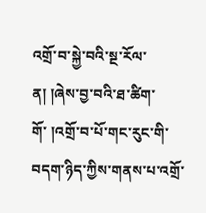འགྲོ་བ་སྐྱེ་བའི་སྔ་རོལ་ན། །ཞེས་བྱ་བའི་ཐ་ཚིག་གོ་ །འགྲོ་བ་པོ་གང་རུང་གི་བདག་ཉིད་ཀྱིས་གནས་པ་འགྲོ་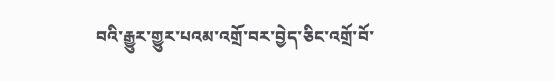བའི་རྒྱུར་གྱུར་པའམ་འགྲོ་བར་བྱེད་ཅིང་འགྲོ་བོ་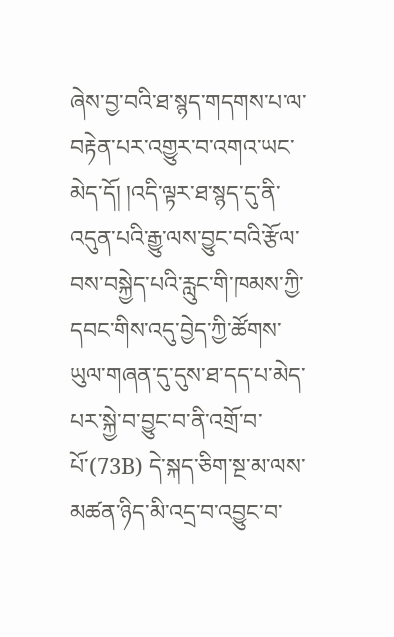ཞེས་བྱ་བའི་ཐ་སྙད་གདགས་པ་ལ་བརྟེན་པར་འགྱུར་བ་འགའ་ཡང་མེད་དོ། །འདི་ལྟར་ཐ་སྙད་དུ་ནི་འདུན་པའི་རྒྱུ་ལས་བྱུང་བའི་རྩོལ་བས་བསྐྱེད་པའི་རླུང་གི་ཁམས་ཀྱི་དབང་གིས་འདུ་བྱེད་ཀྱི་ཚོགས་ཡུལ་གཞན་དུ་དུས་ཐ་དད་པ་མེད་པར་སྐྱེ་བ་བྱུང་བ་ནི་འགྲོ་བ་པོ་(73B) དེ་སྐད་ཅིག་སྔ་མ་ལས་མཚན་ཉིད་མི་འདྲ་བ་འབྱུང་བ་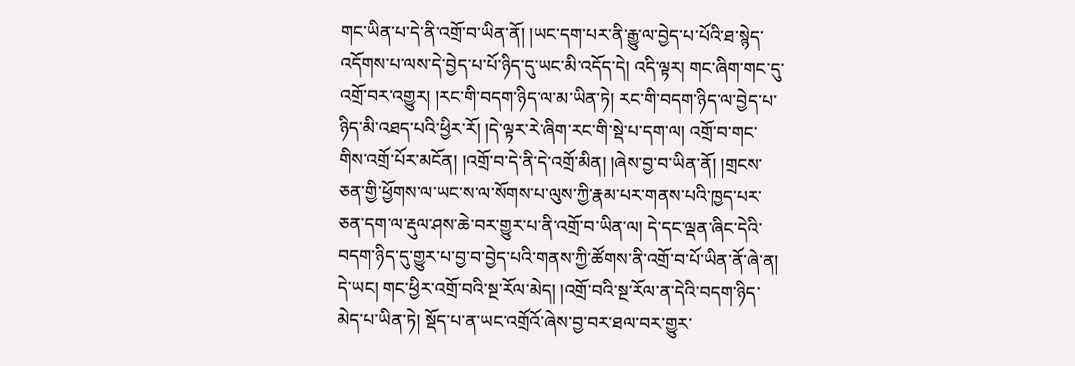གང་ཡིན་པ་དེ་ནི་འགྲོ་བ་ཡིན་ནོ། །ཡང་དག་པར་ནི་རྒྱུ་ལ་བྱེད་པ་པོའི་ཐ་སྙེད་འདོགས་པ་ལས་དེ་བྱེད་པ་པོ་ཉིད་དུ་ཡང་མི་འདོད་དེ། འདི་ལྟར། གང་ཞིག་གང་དུ་འགྲོ་བར་འགྱུར། །རང་གི་བདག་ཉིད་ལ་མ་ཡིན་ཏེ། རང་གི་བདག་ཉིད་ལ་བྱེད་པ་ཉིད་མི་འཐད་པའི་ཕྱིར་རོ། །དེ་ལྟར་རེ་ཞིག་རང་གི་སྡེ་པ་དག་ལ། འགྲོ་བ་གང་གིས་འགྲོ་པོར་མངོན། །འགྲོ་བ་དེ་ནི་དེ་འགྲོ་མིན། །ཞེས་བྱ་བ་ཡིན་ནོ། །གྲངས་ཅན་གྱི་ཕྱོགས་ལ་ཡང་ས་ལ་སོགས་པ་ལུས་ཀྱི་རྣམ་པར་གནས་པའི་ཁྱད་པར་ཅན་དག་ལ་རྡུལ་ཤས་ཆེ་བར་གྱུར་པ་ནི་འགྲོ་བ་ཡིན་ལ། དེ་དང་ལྡན་ཞིང་དེའི་བདག་ཉིད་དུ་གྱུར་པ་བྱ་བ་བྱེད་པའི་གནས་ཀྱི་ཚོགས་ནི་འགྲོ་བ་པོ་ཡིན་ནོ་ཞེ་ན། དེ་ཡང། གང་ཕྱིར་འགྲོ་བའི་སྔ་རོལ་མེད། །འགྲོ་བའི་སྔ་རོལ་ན་དེའི་བདག་ཉིད་མེད་པ་ཡིན་ཏེ། སྡོད་པ་ན་ཡང་འགྲོའོ་ཞེས་བྱ་བར་ཐལ་བར་གྱུར་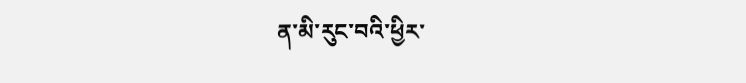ན་མི་རུང་བའི་ཕྱིར་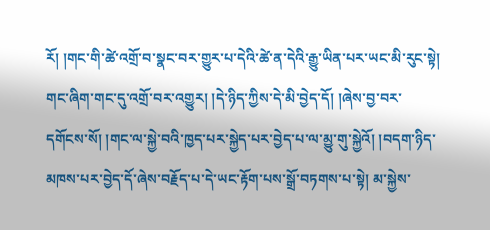རོ། །གང་གི་ཚེ་འགྲོ་བ་སྣང་བར་གྱུར་པ་དེའི་ཚེ་ན་དེའི་རྒྱུ་ཡིན་པར་ཡང་མི་རུང་སྟེ། གང་ཞིག་གང་དུ་འགྲོ་བར་འགྱུར། །དེ་ཉིད་ཀྱིས་དེ་མི་བྱེད་དོ། །ཞེས་བྱ་བར་དགོངས་སོ། །གང་ལ་སྐྱེ་བའི་ཁྱད་པར་སྐྱེད་པར་བྱེད་པ་ལ་མྱུ་གུ་སྐྱེའོ། །བདག་ཉིད་མཁས་པར་བྱེད་དོ་ཞེས་བརྗོད་པ་དེ་ཡང་རྟོག་པས་སྒྲོ་བཏགས་པ་སྟེ། མ་སྐྱེས་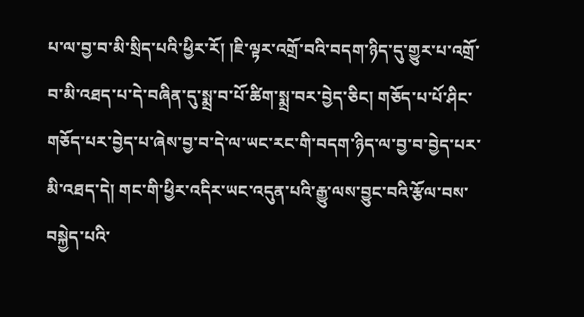པ་ལ་བྱ་བ་མི་སྲིད་པའི་ཕྱིར་རོ། །ཇི་ལྟར་འགྲོ་བའི་བདག་ཉིད་དུ་གྱུར་པ་འགྲོ་བ་མི་འཐད་པ་དེ་བཞིན་དུ་སྨྲ་བ་པོ་ཚིག་སྨྲ་བར་བྱེད་ཅིང། གཅོད་པ་པོ་ཤིང་གཅོད་པར་བྱེད་པ་ཞེས་བྱ་བ་དེ་ལ་ཡང་རང་གི་བདག་ཉིད་ལ་བྱ་བ་བྱེད་པར་མི་འཐད་དེ། གང་གི་ཕྱིར་འདིར་ཡང་འདུན་པའི་རྒྱུ་ལས་བྱུང་བའི་རྩོལ་བས་བསྐྱེད་པའི་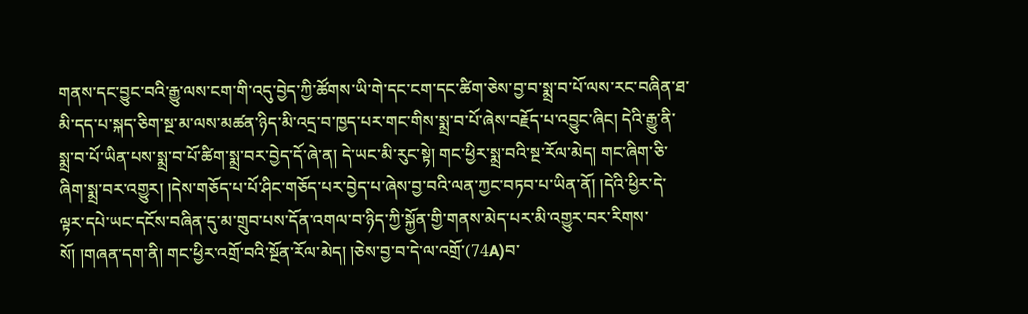གནས་དང་བྱུང་བའི་རྒྱུ་ལས་ངག་གི་འདུ་བྱེད་ཀྱི་ཚོགས་ཡི་གེ་དང་ངག་དང་ཚིག་ཅེས་བྱ་བ་སྨྲ་བ་པོ་ལས་རང་བཞིན་ཐ་མི་དད་པ་སྐད་ཅིག་སྔ་མ་ལས་མཚན་ཉིད་མི་འདྲ་བ་ཁྱད་པར་གང་གིས་སྨྲ་བ་པོ་ཞེས་བརྗོད་པ་འབྱུང་ཞིང། དེའི་རྒྱུ་ནི་སྨྲ་བ་པོ་ཡིན་པས་སྨྲ་བ་པོ་ཚིག་སྨྲ་བར་བྱེད་དོ་ཞེ་ན། དེ་ཡང་མི་རུང་སྟེ། གང་ཕྱིར་སྨྲ་བའི་སྔ་རོལ་མེད། གང་ཞིག་ཅི་ཞིག་སྨྲ་བར་འགྱུར། །དེས་གཅོད་པ་པོ་ཤིང་གཅོད་པར་བྱེད་པ་ཞེས་བྱ་བའི་ལན་ཀྱང་བཏབ་པ་ཡིན་ནོ། །དེའི་ཕྱིར་དེ་ལྟར་དཔེ་ཡང་དངོས་བཞིན་དུ་མ་གྲུབ་པས་དོན་འགལ་བ་ཉིད་ཀྱི་སྐྱོན་གྱི་གནས་མེད་པར་མི་འགྱུར་བར་རིགས་སོ། །གཞན་དག་ནི། གང་ཕྱིར་འགྲོ་བའི་སྔོན་རོལ་མེད། །ཅེས་བྱ་བ་དེ་ལ་འགྲོ་(74A)བ་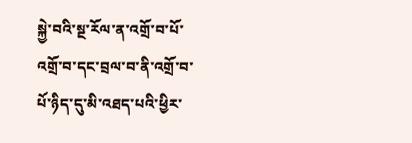སྐྱེ་བའི་སྔ་རོལ་ན་འགྲོ་བ་པོ་འགྲོ་བ་དང་བྲལ་བ་ནི་འགྲོ་བ་པོ་ཉིད་དུ་མི་འཐད་པའི་ཕྱིར་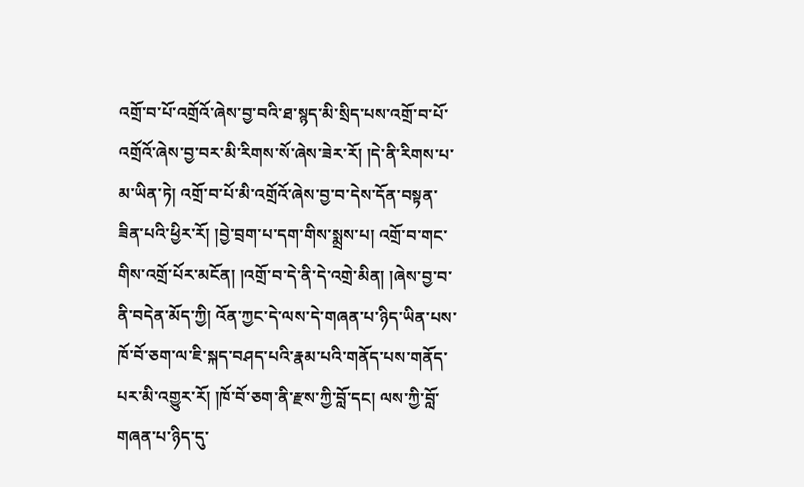འགྲོ་བ་པོ་འགྲོའོ་ཞེས་བྱ་བའི་ཐ་སྙད་མི་སྲིད་པས་འགྲོ་བ་པོ་འགྲོའོ་ཞེས་བྱ་བར་མི་རིགས་སོ་ཞེས་ཟེར་རོ། །དེ་ནི་རིགས་པ་མ་ཡིན་ཏེ། འགྲོ་བ་པོ་མི་འགྲོའོ་ཞེས་བྱ་བ་དེས་དོན་བསྟན་ཟིན་པའི་ཕྱིར་རོ། །བྱེ་བྲག་པ་དག་གིས་སྨྲས་པ། འགྲོ་བ་གང་གིས་འགྲོ་པོར་མངོན། །འགྲོ་བ་དེ་ནི་དེ་འགྲེ་མིན། །ཞེས་བྱ་བ་ནི་བདེན་མོད་ཀྱི། འོན་ཀྱང་དེ་ལས་དེ་གཞན་པ་ཉིད་ཡིན་པས་ཁོ་བོ་ཅག་ལ་ཇི་སྐད་བཤད་པའི་རྣམ་པའི་གནོད་པས་གནོད་པར་མི་འགྱུར་རོ། །ཁོ་བོ་ཅག་ནི་རྫས་ཀྱི་བློ་དང། ལས་ཀྱི་བློ་གཞན་པ་ཉིད་དུ་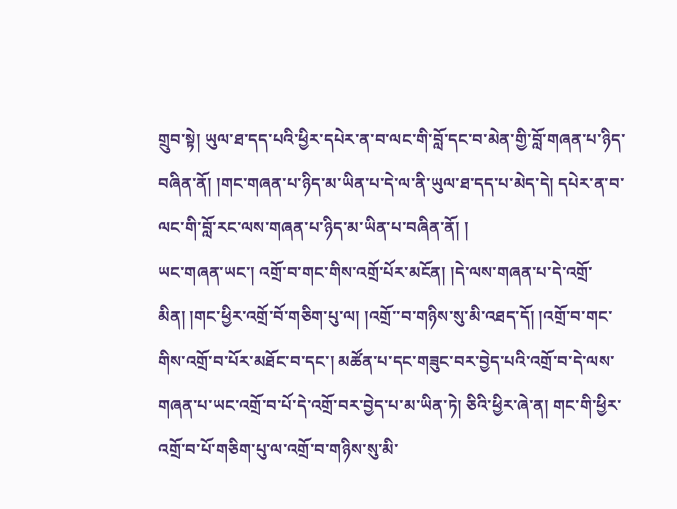གྲུབ་སྟེ། ཡུལ་ཐ་དད་པའི་ཕྱིར་དཔེར་ན་བ་ལང་གི་བློ་དང་བ་མེན་གྱི་བློ་གཞན་པ་ཉིད་བཞིན་ནོ། །གང་གཞན་པ་ཉིད་མ་ཡིན་པ་དེ་ལ་ནི་ཡུལ་ཐ་དད་པ་མེད་དེ། དཔེར་ན་བ་ལང་གི་བློ་རང་ལས་གཞན་པ་ཉིད་མ་ཡིན་པ་བཞིན་ནོ། །
ཡང་གཞན་ཡང་། འགྲོ་བ་གང་གིས་འགྲོ་པོར་མངོན། །དེ་ལས་གཞན་པ་དེ་འགྲོ་མིན། །གང་ཕྱིར་འགྲོ་བོ་གཅིག་པུ་ལ། །འགྲོ་་བ་གཉིས་སུ་མི་འཐད་དོ། །འགྲོ་བ་གང་གིས་འགྲོ་བ་པོར་མཐོང་བ་དང་། མཚོན་པ་དང་གཟུང་བར་བྱེད་པའི་འགྲོ་བ་དེ་ལས་གཞན་པ་ཡང་འགྲོ་བ་པོ་དེ་འགྲོ་བར་བྱེད་པ་མ་ཡིན་ཏེ། ཅིའི་ཕྱིར་ཞེ་ན། གང་གི་ཕྱིར་འགྲོ་བ་པོ་གཅིག་པུ་ལ་འགྲོ་བ་གཉིས་སུ་མི་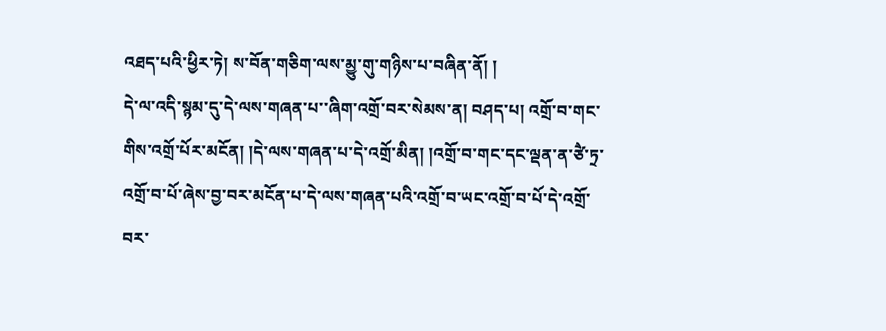འཐད་པའི་ཕྱིར་ཏེ། ས་བོན་གཅིག་ལས་མྱུ་གུ་གཉིས་པ་བཞིན་ནོ། །
དེ་ལ་འདི་སྙམ་དུ་དེ་ལས་གཞན་པ་་ཞིག་འགྲོ་བར་སེམས་ན། བཤད་པ། འགྲོ་བ་གང་གིས་འགྲོ་པོར་མངོན། །དེ་ལས་གཞན་པ་དེ་འགྲོ་མིན། །འགྲོ་བ་གང་དང་ལྡན་ན་ཙཻ་ཏྲ་འགྲོ་བ་པོ་ཞེས་བྱ་བར་མངོན་པ་དེ་ལས་གཞན་པའི་འགྲོ་བ་ཡང་འགྲོ་བ་པོ་དེ་འགྲོ་བར་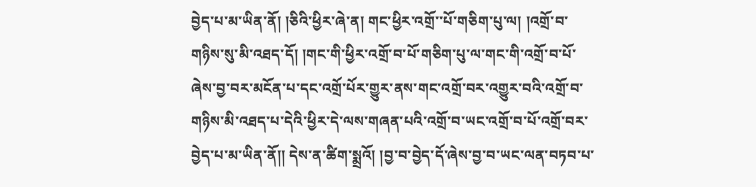བྱེད་པ་མ་ཡིན་ནོ། །ཅིའི་ཕྱིར་ཞེ་ན། གང་ཕྱིར་འགྲོ་་པོ་གཅིག་པུ་ལ། །འགྲོ་བ་གཉིས་སུ་མི་འཐད་དོ། །གང་གི་ཕྱིར་འགྲོ་བ་པོ་གཅིག་པུ་ལ་གང་གི་འགྲོ་བ་པོ་ཞེས་བྱ་བར་མངོན་པ་དང་འགྲོ་པོར་གྱུར་ནས་གང་འགྲོ་བར་འགྱུར་བའི་འགྲོ་བ་གཉིས་མི་འཐད་པ་དེའི་ཕྱིར་དེ་ལས་གཞན་པའི་འགྲོ་བ་ཡང་འགྲོ་བ་པོ་འགྲོ་བར་བྱེད་པ་མ་ཡིན་ནོ།། དེས་ན་ཚིག་སྨྲའོ། །བྱ་བ་བྱེད་དོ་ཞེས་བྱ་བ་ཡང་ལན་བཏབ་པ་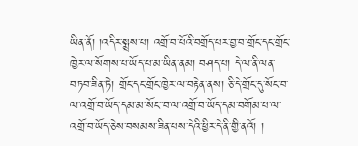ཡིན་ནོ། །འདིར་སྨྲས་པ། འགྲོ་བ་པོའི་བགྲོད་པར་བྱ་བ་གྲོང་དང་གྲོང་ཁྱེར་ལ་སོགས་པ་ཡོད་པ་མ་ཡིན་ནམ། བཤད་པ། དེ་ལ་ནི་ལན་བཏབ་ཟིན་ཏེ། གྲོང་དང་གྲོང་ཁྱེར་ལ་བརྟེན་ནས། ཅི་དེ་གྲོང་དུ་སོང་བ་ལ་འགྲོ་བ་ཡོད་དམ་མ་སོང་་བ་ལ་འགྲོ་བ་ཡོད་དམ་བགོམ་པ་ལ་འགྲོ་བ་ཡོད་ཅེས་བསམས་ཟིན་པས་དེའི་ཕྱིར་དེ་ནི་གྱི་ནའོ། །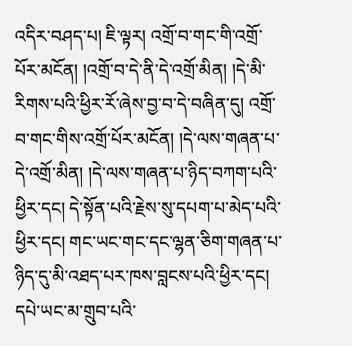འདིར་བཤད་པ། ཇི་ལྟར། འགྲོ་བ་གང་གི་འགྲོ་པོར་མངོན། །འགྲོ་བ་དེ་ནི་དེ་འགྲོ་མིན། །དེ་མི་རིགས་པའི་ཕྱིར་རོ་ཞེས་བྱ་བ་དེ་བཞིན་དུ། འགྲོ་བ་གང་གིས་འགྲོ་པོར་མངོན། །དེ་ལས་གཞན་པ་དེ་འགྲོ་མིན། །དེ་ལས་གཞན་པ་ཉིད་བཀག་པའི་ཕྱིར་དང། དེ་སྟོན་པའི་རྗེས་སུ་དཔག་པ་མེད་པའི་ཕྱིར་དང། གང་ཡང་གང་དང་ལྷན་ཅིག་གཞན་པ་ཉིད་དུ་མི་འཐད་པར་ཁས་བླངས་པའི་ཕྱིར་དང། དཔེ་ཡང་མ་གྲུབ་པའི་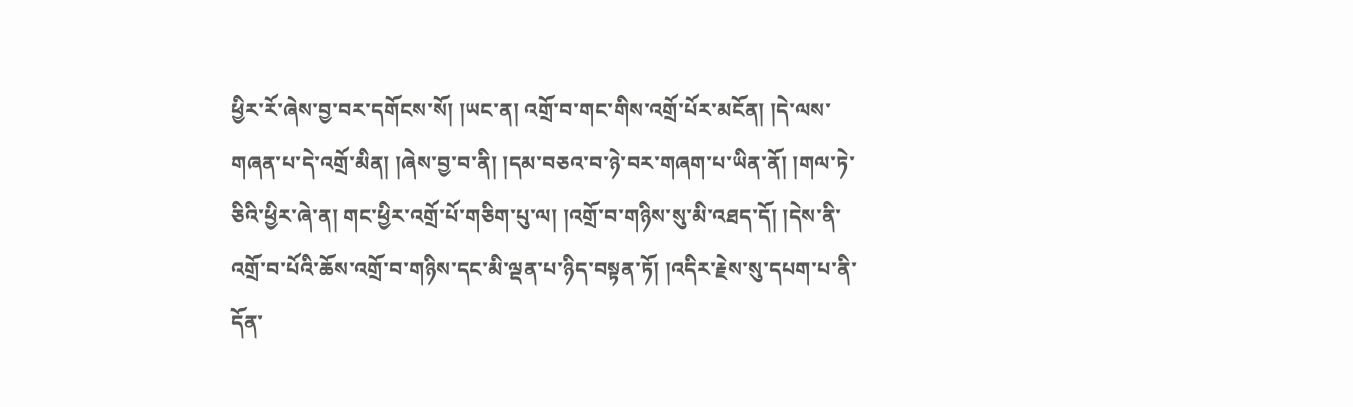ཕྱིར་རོ་ཞེས་བྱ་བར་དགོངས་སོ། །ཡང་ན། འགྲོ་བ་གང་གིས་འགྲོ་པོར་མངོན། །དེ་ལས་གཞན་པ་དེ་འགྲོ་མིན། །ཞེས་བྱ་བ་ནི། །དམ་བཅའ་བ་ཉེ་བར་གཞག་པ་ཡིན་ནོ། །གལ་ཏེ་ཅིའི་ཕྱིར་ཞེ་ན། གང་ཕྱིར་འགྲོ་པོ་གཅིག་པུ་ལ། །འགྲོ་བ་གཉིས་སུ་མི་འཐད་དོ། །དེས་ནི་འགྲོ་བ་པོའི་ཆོས་འགྲོ་བ་གཉིས་དང་མི་ལྡན་པ་ཉིད་བསྟན་ཏོ། །འདིར་རྗེས་སུ་དཔག་པ་ནི་དོན་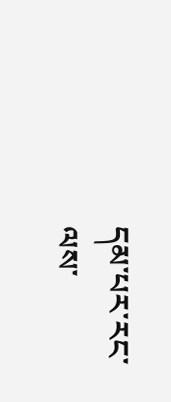དམ་པར་རང་ལས་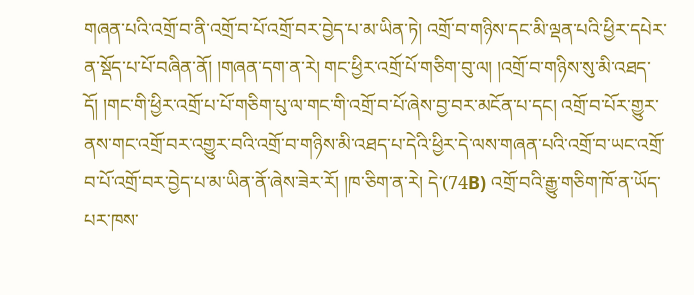གཞན་པའི་འགྲོ་བ་ནི་འགྲོ་བ་པོ་འགྲོ་བར་བྱེད་པ་མ་ཡིན་ཏེ། འགྲོ་བ་གཉིས་དང་མི་ལྡན་པའི་ཕྱིར་དཔེར་ན་སྡོད་པ་པོ་བཞིན་ནོ། །གཞན་དག་ན་རེ། གང་ཕྱིར་འགྲོ་པོ་གཅིག་བུ་ལ། །འགྲོ་བ་གཉིས་སུ་མི་འཐད་དོ། །གང་གི་ཕྱིར་འགྲོ་པ་པོ་གཅིག་པུ་ལ་གང་གི་འགྲོ་བ་པོ་ཞེས་བྱ་བར་མངོན་པ་དང། འགྲོ་བ་པོར་གྱུར་ནས་གང་འགྲོ་བར་འགྱུར་བའི་འགྲོ་བ་གཉིས་མི་འཐད་པ་དེའི་ཕྱིར་དེ་ལས་གཞན་པའི་འགྲོ་བ་ཡང་འགྲོ་བ་པོ་འགྲོ་བར་བྱེད་པ་མ་ཡིན་ནོ་ཞེས་ཟེར་རོ། །ཁ་ཅིག་ན་རེ། དེ་(74B) འགྲོ་བའི་རྒྱུ་གཅིག་ཁོ་ན་ཡོད་པར་ཁས་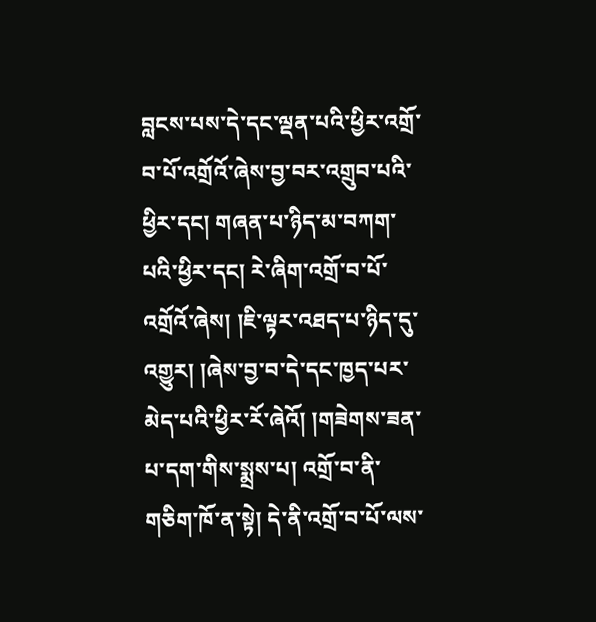བླངས་པས་དེ་དང་ལྡན་པའི་ཕྱིར་འགྲོ་བ་པོ་འགྲོའོ་ཞེས་བྱ་བར་འགྲུབ་པའི་ཕྱིར་དང། གཞན་པ་ཉིད་མ་བཀག་པའི་ཕྱིར་དང། རེ་ཞིག་འགྲོ་བ་པོ་འགྲོའོ་ཞེས། །ཇི་ལྟར་འཐད་པ་ཉིད་དུ་འགྱུར། །ཞེས་བྱ་བ་དེ་དང་ཁྱད་པར་མེད་པའི་ཕྱིར་རོ་ཞེའོ། །གཟེགས་ཟན་པ་དག་གིས་སྨྲས་པ། འགྲོ་བ་ནི་གཅིག་ཁོ་ན་སྟེ། དེ་ནི་འགྲོ་བ་པོ་ལས་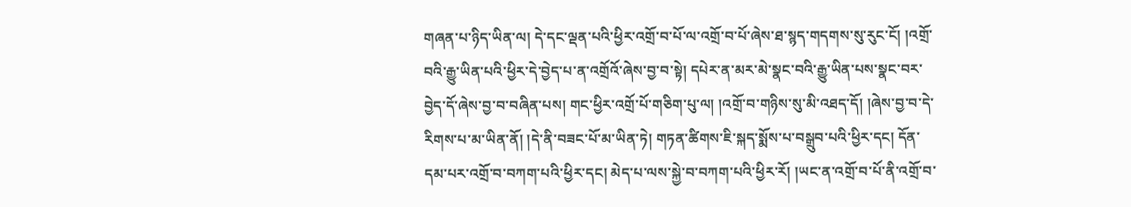གཞན་པ་ཉིད་ཡིན་ལ། དེ་དང་ལྡན་པའི་ཕྱིར་འགྲོ་བ་པོ་ལ་འགྲོ་བ་པོ་ཞེས་ཐ་སྙད་གདགས་སུ་རུང་ངོ། །འགྲོ་བའི་རྒྱུ་ཡིན་པའི་ཕྱིར་དེ་བྱེད་པ་ན་འགྲོའོ་ཞེས་བྱ་བ་སྟེ། དཔེར་ན་མར་མེ་སྣང་བའི་རྒྱུ་ཡིན་པས་སྣང་བར་བྱེད་དོ་ཞེས་བྱ་བ་བཞིན་པས། གང་ཕྱིར་འགྲོ་པོ་གཅིག་པུ་ལ། །འགྲོ་བ་གཉིས་སུ་མི་འཐད་དོ། །ཞེས་བྱ་བ་དེ་རིགས་པ་མ་ཡིན་ནོ། །དེ་ནི་བཟང་པོ་མ་ཡིན་ཏེ། གཏན་ཚིགས་ཇི་སྐད་སྨོས་པ་བསྒྲུབ་པའི་ཕྱིར་དང། དོན་དམ་པར་འགྲོ་བ་བཀག་པའི་ཕྱིར་དང། མེད་པ་ལས་སྐྱེ་བ་བཀག་པའི་ཕྱིར་རོ། །ཡང་ན་འགྲོ་བ་པོ་ནི་འགྲོ་བ་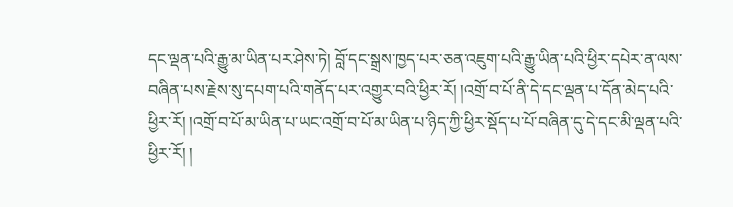དང་ལྡན་པའི་རྒྱུ་མ་ཡིན་པར་ཤེས་ཏེ། བློ་དང་སྒྲས་ཁྱད་པར་ཅན་འཇུག་པའི་རྒྱུ་ཡིན་པའི་ཕྱིར་དཔེར་ན་ལས་བཞིན་པས་རྗེས་སུ་དཔག་པའི་གནོད་པར་འགྱུར་བའི་ཕྱིར་རོ། །འགྲོ་བ་པོ་ནི་དེ་དང་ལྡན་པ་དོན་མེད་པའི་ཕྱིར་རོ། །འགྲོ་བ་པོ་མ་ཡིན་པ་ཡང་འགྲོ་བ་པོ་མ་ཡིན་པ་ཉིད་ཀྱི་ཕྱིར་སྡོད་པ་པོ་བཞིན་དུ་དེ་དང་མི་ལྡན་པའི་ཕྱིར་རོ། །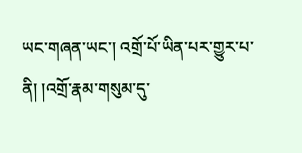ཡང་གཞན་ཡང་། འགྲོ་པོ་ཡིན་པར་གྱུར་པ་ནི། །འགྲོ་རྣམ་གསུམ་དུ་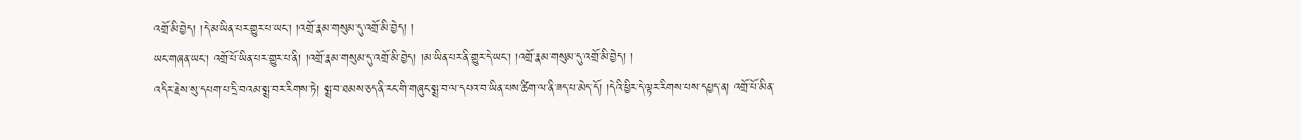འགྲོ་མི་བྱེད། །དེ་མ་ཡིན་པར་གྱུར་པ་ཡང་། །འགྲོ་རྣམ་གསུམ་དུ་འགྲོ་མི་བྱེད། །
ཡང་གཞན་ཡང་། འགྲོ་པོ་ཡིན་པར་གྱུར་པ་ནི། །འགྲོ་རྣམ་གསུམ་དུ་འགྲོ་མི་བྱེད། །མ་ཡིན་པར་ནི་གྱུར་དེ་ཡང་། །འགྲོ་རྣམ་གསུམ་དུ་འགྲོ་མི་བྱེད། །
འདིར་རྗེས་སུ་དཔག་པ་དྲི་བའམ་སྨྲ་བར་རིགས་ཏེ། སྨྲ་བ་ཐམས་ཅད་ནི་རང་གི་གཞུང་སྨྲ་བ་ལ་དཔའ་བ་ཡིན་པས་ཚིག་ལ་ནི་ཟད་པ་མེད་དོ། །དེའི་ཕྱིར་དེ་ལྟར་རིགས་པས་དཔྱད་ན། འགྲོ་པོ་མིན་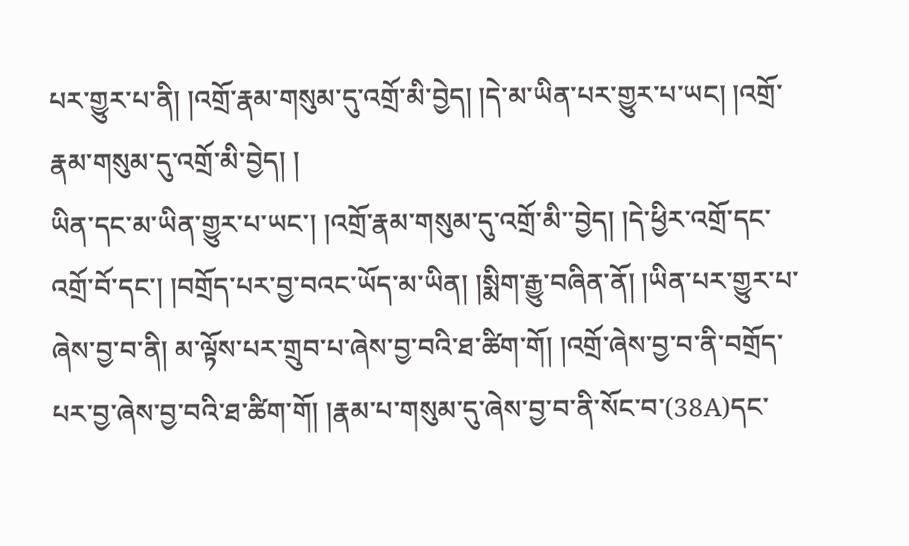པར་གྱུར་པ་ནི། །འགྲོ་རྣམ་གསུམ་དུ་འགྲོ་མི་བྱེད། །དེ་མ་ཡིན་པར་གྱུར་པ་ཡང། །འགྲོ་རྣམ་གསུམ་དུ་འགྲོ་མི་བྱེད། །
ཡིན་དང་མ་ཡིན་གྱུར་པ་ཡང་། །འགྲོ་རྣམ་གསུམ་དུ་འགྲོ་མི་་བྱེད། །དེ་ཕྱིར་འགྲོ་དང་འགྲོ་བོ་དང་། །བགྲོད་པར་བྱ་བའང་ཡོད་མ་ཡིན། །སྨིག་རྒྱུ་བཞིན་ནོ། །ཡིན་པར་གྱུར་པ་ཞེས་བྱ་བ་ནི། མ་ལྟོས་པར་གྲུབ་པ་ཞེས་བྱ་བའི་ཐ་ཚིག་གོ། །འགྲོ་ཞེས་བྱ་བ་ནི་བགྲོད་པར་བྱ་ཞེས་བྱ་བའི་ཐ་ཚིག་གོ། །རྣམ་པ་གསུམ་དུ་ཞེས་བྱ་བ་ནི་སོང་བ་(38A)དང་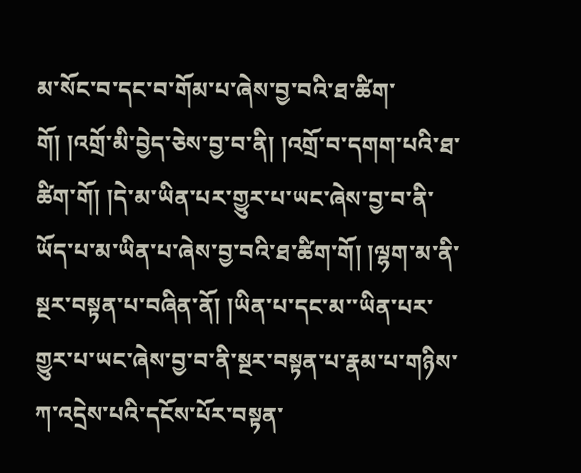མ་སོང་བ་དང་བ་གོམ་པ་ཞེས་བྱ་བའི་ཐ་ཚིག་གོ། །འགྲོ་མི་བྱེད་ཅེས་བྱ་བ་ནི། །འགྲོ་བ་དགག་པའི་ཐ་ཚིག་གོ། །དེ་མ་ཡིན་པར་གྱུར་པ་ཡང་ཞེས་བྱ་བ་ནི་ཡོད་པ་མ་ཡིན་པ་ཞེས་བྱ་བའི་ཐ་ཚིག་གོ། །ལྷག་མ་ནི་སྔར་བསྟན་པ་བཞིན་ནོ། །ཡིན་པ་དང་མ་་ཡིན་པར་གྱུར་པ་ཡང་ཞེས་བྱ་བ་ནི་སྔར་བསྟན་པ་རྣམ་པ་གཉིས་ཀ་འདྲེས་པའི་དངོས་པོར་བསྟན་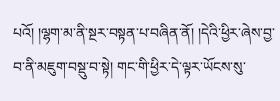པའོ། །ལྷག་མ་ནི་སྔར་བསྟན་པ་བཞིན་ནོ། །དེའི་ཕྱིར་ཞེས་བྱ་བ་ནི་མཇུག་བསྡུ་བ་སྟེ། གང་གི་ཕྱིར་དེ་ལྟར་ཡོངས་སུ་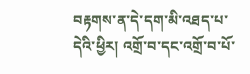བརྟགས་ན་དེ་དག་མི་འཐད་པ་དེའི་ཕྱིར། འགྲོ་བ་དང་འགྲོ་བ་པོ་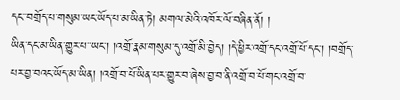དང་་བགྲོད་པ་གསུམ་ཡང་ཡོད་པ་མ་ཡིན་ཏེ། མགལ་མེའི་འཁོར་ལོ་བཞིན་ནོ། །
ཡིན་དང་མ་ཡིན་གྱུར་པ་་ཡང་། །འགྲོ་རྣམ་གསུམ་དུ་འགྲོ་མི་བྱེད། །དེ་ཕྱིར་འགྲོ་དང་འགྲོ་པོ་དང་། །བགྲོད་པར་བྱ་བའང་ཡོད་མ་ཡིན། །འགྲོ་བ་པོ་ཡིན་པར་གྱུར་བ་ཞེས་བྱ་བ་ནི་འགྲོ་བ་པོ་གང་འགྲོ་བ་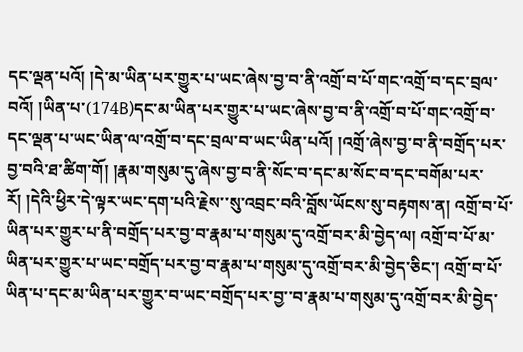དང་ལྡན་པའོ། །དེ་མ་ཡིན་པར་གྱུར་པ་ཡང་ཞེས་བྱ་བ་ནི་འགྲོ་བ་པོ་གང་འགྲོ་བ་དང་བྲལ་བའོ། །ཡིན་པ་(174B)དང་མ་ཡིན་པར་གྱུར་པ་ཡང་ཞེས་བྱ་བ་ནི་འགྲོ་བ་པོ་གང་འགྲོ་བ་དང་ལྡན་པ་ཡང་ཡིན་ལ་འགྲོ་བ་དང་བྲལ་བ་ཡང་ཡིན་པའོ། །འགྲོ་ཞེས་བྱ་བ་ནི་བགྲོད་པར་བྱ་བའི་ཐ་ཚིག་གོ། །རྣམ་གསུམ་དུ་ཞེས་བྱ་བ་ནི་སོང་བ་དང་མ་སོང་བ་དང་བགོམ་པར་རོ། །དེའི་ཕྱིར་དེ་ལྟར་ཡང་དག་པའི་རྗེས་་སུ་འབྲང་བའི་བློས་ཡོངས་སུ་བརྟགས་ན། འགྲོ་བ་པོ་ཡིན་པར་གྱུར་པ་ནི་བགྲོད་པར་བྱ་བ་རྣམ་པ་གསུམ་དུ་འགྲོ་བར་མི་བྱེད་ལ། འགྲོ་བ་པོ་མ་ཡིན་པར་གྱུར་པ་ཡང་བགྲོད་པར་བྱ་བ་རྣམ་པ་གསུམ་དུ་འགྲོ་བར་མི་བྱེད་ཅིང་། འགྲོ་བ་པོ་ཡིན་པ་དང་མ་ཡིན་པར་གྱུར་བ་ཡང་བགྲོད་པར་བྱ་་བ་རྣམ་པ་གསུམ་དུ་འགྲོ་བར་མི་བྱེད་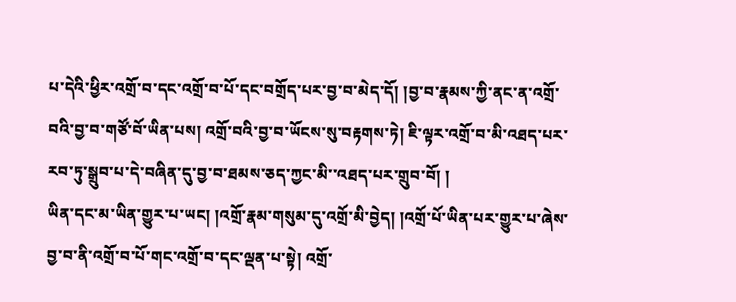པ་དེའི་ཕྱིར་འགྲོ་བ་དང་འགྲོ་བ་པོ་དང་བགྲོད་པར་བྱ་བ་མེད་དོ། །བྱ་བ་རྣམས་ཀྱི་ནང་ན་འགྲོ་བའི་བྱ་བ་གཙོ་བོ་ཡིན་པས། འགྲོ་བའི་བྱ་བ་ཡོངས་སུ་བརྟགས་ཏེ། ཇི་ལྟར་འགྲོ་བ་མི་འཐད་པར་རབ་ཏུ་སྒྲུབ་པ་དེ་བཞིན་དུ་བྱ་བ་ཐམས་ཅད་ཀྱང་མི་་འཐད་པར་གྲུབ་བོ། །
ཡིན་དང་མ་ཡིན་གྱུར་པ་ཡང། །འགྲོ་རྣམ་གསུམ་དུ་འགྲོ་མི་བྱེད། །འགྲོ་པོ་ཡིན་པར་གྱུར་པ་ཞེས་བྱ་བ་ནི་འགྲོ་བ་པོ་གང་འགྲོ་བ་དང་ལྡན་པ་སྟེ། འགྲོ་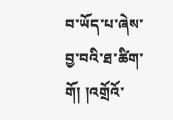བ་ཡོད་པ་ཞེས་བྱ་བའི་ཐ་ཚིག་གོ། །འགྲོའོ་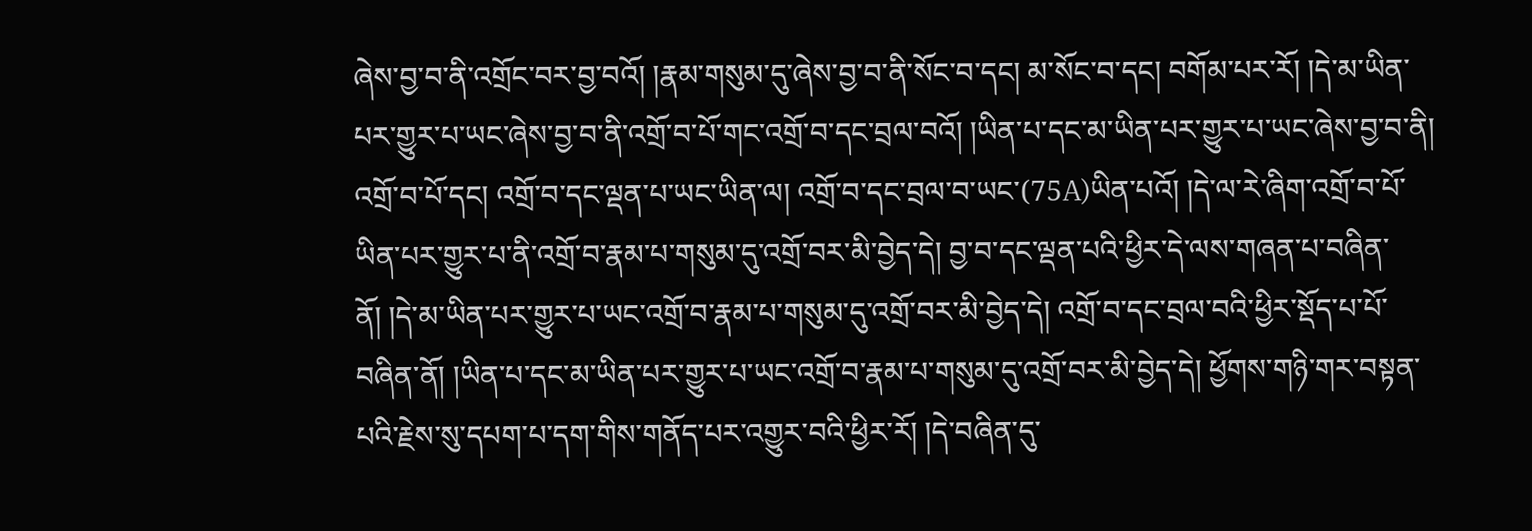ཞེས་བྱ་བ་ནི་འགྲོང་བར་བྱ་བའོ། །རྣམ་གསུམ་དུ་ཞེས་བྱ་བ་ནི་སོང་བ་དང། མ་སོང་བ་དང། བགོམ་པར་རོ། །དེ་མ་ཡིན་པར་གྱུར་པ་ཡང་ཞེས་བྱ་བ་ནི་འགྲོ་བ་པོ་གང་འགྲོ་བ་དང་བྲལ་བའོ། །ཡིན་པ་དང་མ་ཡིན་པར་གྱུར་པ་ཡང་ཞེས་བྱ་བ་ནི། འགྲོ་བ་པོ་དང། འགྲོ་བ་དང་ལྡན་པ་ཡང་ཡིན་ལ། འགྲོ་བ་དང་བྲལ་བ་ཡང་(75A)ཡིན་པའོ། །དེ་ལ་རེ་ཞིག་འགྲོ་བ་པོ་ཡིན་པར་གྱུར་པ་ནི་འགྲོ་བ་རྣམ་པ་གསུམ་དུ་འགྲོ་བར་མི་བྱེད་དེ། བྱ་བ་དང་ལྡན་པའི་ཕྱིར་དེ་ལས་གཞན་པ་བཞིན་ནོ། །དེ་མ་ཡིན་པར་གྱུར་པ་ཡང་འགྲོ་བ་རྣམ་པ་གསུམ་དུ་འགྲོ་བར་མི་བྱེད་དེ། འགྲོ་བ་དང་བྲལ་བའི་ཕྱིར་སྡོད་པ་པོ་བཞིན་ནོ། །ཡིན་པ་དང་མ་ཡིན་པར་གྱུར་པ་ཡང་འགྲོ་བ་རྣམ་པ་གསུམ་དུ་འགྲོ་བར་མི་བྱེད་དེ། ཕྱོགས་གཉི་གར་བསྟན་པའི་རྗེས་སུ་དཔག་པ་དག་གིས་གནོད་པར་འགྱུར་བའི་ཕྱིར་རོ། །དེ་བཞིན་དུ་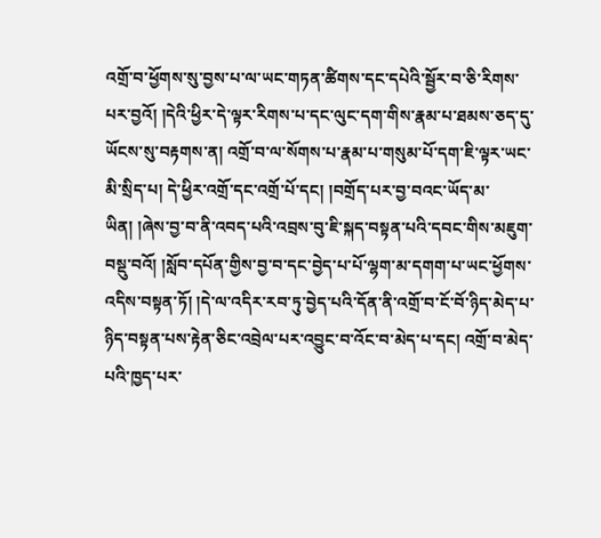འགྲོ་བ་ཕྱོགས་སུ་བྱས་པ་ལ་ཡང་གཏན་ཚིགས་དང་དཔེའི་སྦྱོར་བ་ཅི་རིགས་པར་བྱའོ། །དེའི་ཕྱིར་དེ་ལྟར་རིགས་པ་དང་ལུང་དག་གིས་རྣམ་པ་ཐམས་ཅད་དུ་ཡོངས་སུ་བརྟགས་ན། འགྲོ་བ་ལ་སོགས་པ་རྣམ་པ་གསུམ་པོ་དག་ཇི་ལྟར་ཡང་མི་སྲིད་པ། དེ་ཕྱིར་འགྲོ་དང་འགྲོ་པོ་དང། །བགྲོད་པར་བྱ་བའང་ཡོད་མ་ཡིན། །ཞེས་བྱ་བ་ནི་འབད་པའི་འབྲས་བུ་ཇི་སྐད་བསྟན་པའི་དབང་གིས་མཇུག་བསྡུ་བའོ། །སློབ་དཔོན་གྱིས་བྱ་བ་དང་བྱེད་པ་པོ་ལྷག་མ་དགག་པ་ཡང་ཕྱོགས་འདིས་བསྟན་ཏོ། །དེ་ལ་འདིར་རབ་ཏུ་བྱེད་པའི་དོན་ནི་འགྲོ་བ་ངོ་བོ་ཉིད་མེད་པ་ཉིད་བསྟན་པས་རྟེན་ཅིང་འབྲེལ་པར་འབྱུང་བ་འོང་བ་མེད་པ་དང། འགྲོ་བ་མེད་པའི་ཁྱད་པར་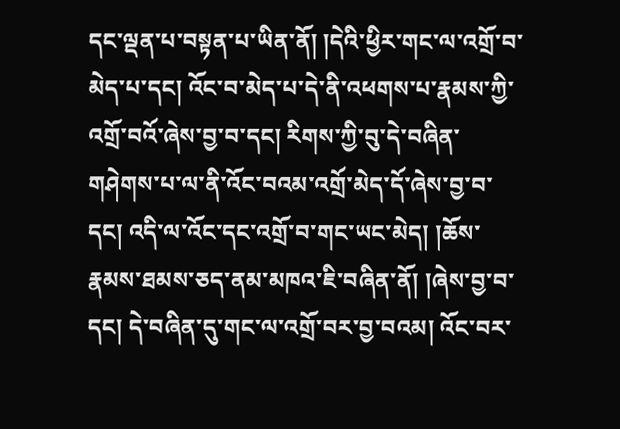དང་ལྡན་པ་བསྟན་པ་ཡིན་ནོ། །དེའི་ཕྱིར་གང་ལ་འགྲོ་བ་མེད་པ་དང། འོང་བ་མེད་པ་དེ་ནི་འཕགས་པ་རྣམས་ཀྱི་འགྲོ་བའོ་ཞེས་བྱ་བ་དང། རིགས་ཀྱི་བུ་དེ་བཞིན་གཤེགས་པ་ལ་ནི་འོང་བའམ་འགྲོ་མེད་དོ་ཞེས་བྱ་བ་དང། འདི་ལ་འོང་དང་འགྲོ་བ་གང་ཡང་མེད། །ཆོས་རྣམས་ཐམས་ཅད་ནམ་མཁའ་ཇི་བཞིན་ནོ། །ཞེས་བྱ་བ་དང། དེ་བཞིན་དུ་གང་ལ་འགྲོ་བར་བྱ་བའམ། འོང་བར་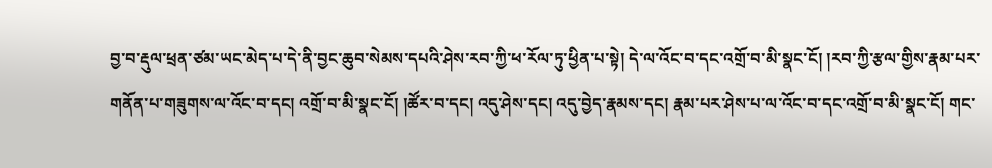བྱ་བ་རྡུལ་ཕྲན་ཙམ་ཡང་མེད་པ་དེ་ནི་བྱང་ཆུབ་སེམས་དཔའི་ཤེས་རབ་ཀྱི་ཕ་རོལ་ཏུ་ཕྱིན་པ་སྟེ། དེ་ལ་འོང་བ་དང་འགྲོ་བ་མི་སྣང་ངོ། །རབ་ཀྱི་རྩལ་གྱིས་རྣམ་པར་གནོན་པ་གཟུགས་ལ་འོང་བ་དང། འགྲོ་བ་མི་སྣང་ངོ། །ཚོར་བ་དང། འདུ་ཤེས་དང། འདུ་བྱེད་རྣམས་དང། རྣམ་པར་ཤེས་པ་ལ་འོང་བ་དང་འགྲོ་བ་མི་སྣང་ངོ། གང་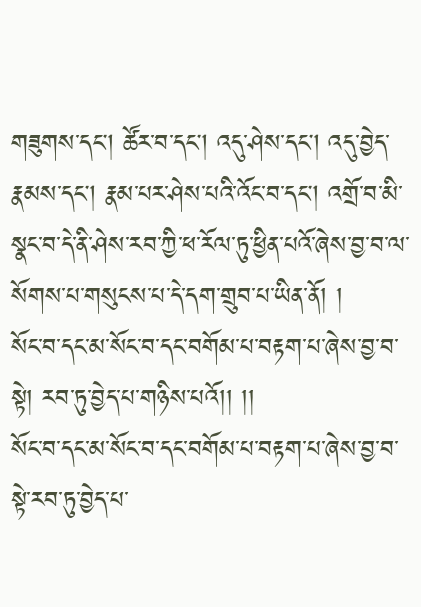གཟུགས་དང། ཚོར་བ་དང། འདུ་ཤེས་དང། འདུ་བྱེད་རྣམས་དང། རྣམ་པར་ཤེས་པའི་འོང་བ་དང། འགྲོ་བ་མི་སྣང་བ་དེ་ནི་ཤེས་རབ་ཀྱི་ཕ་རོལ་ཏུ་ཕྱིན་པའོ་ཞེས་བྱ་བ་ལ་སོགས་པ་གསུངས་པ་དེ་དག་གྲུབ་པ་ཡིན་ནོ། །
སོང་བ་དང་མ་སོང་བ་དང་བགོམ་པ་བརྟག་པ་ཞེས་བྱ་བ་སྟེ། རབ་ཏུ་བྱེད་པ་གཉིས་པའོ།། །།
སོང་བ་དང་མ་སོང་བ་དང་བགོམ་པ་བརྟག་པ་ཞེས་བྱ་བ་སྟེ་རབ་ཏུ་བྱེད་པ་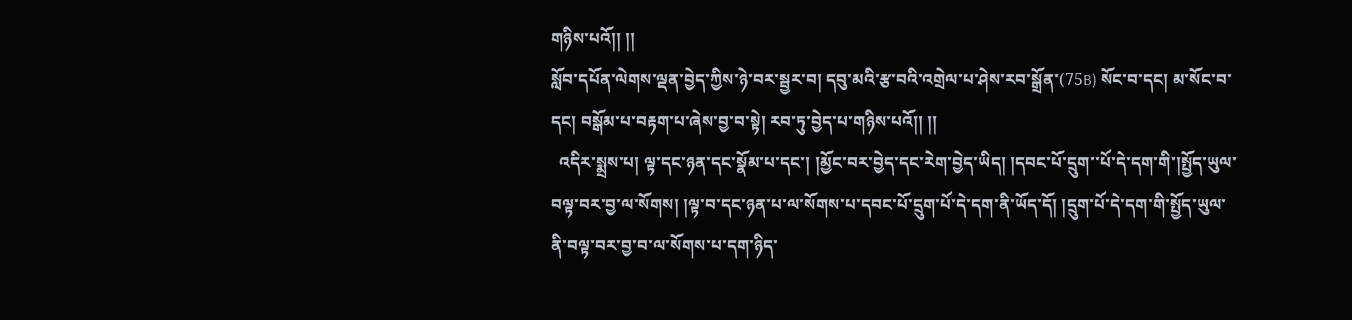གཉིས་པའོ།། །།
སློབ་དཔོན་ལེགས་ལྡན་བྱེད་ཀྱིས་ཉེ་བར་སྦྱར་བ། དབུ་མའི་རྩ་བའི་འགྲེལ་པ་ཤེས་རབ་སྒྲོན་(75B) སོང་བ་དང། མ་སོང་བ་དང། བསྒོམ་པ་བརྟག་པ་ཞེས་བྱ་བ་སྟེ། རབ་ཏུ་བྱེད་པ་གཉིས་པའོ།། །།
  འདིར་སྨྲས་པ། ལྟ་དང་ཉན་དང་སྣོམ་པ་དང་། །མྱོང་བར་བྱེད་དང་རེག་བྱེད་ཡིད། །དབང་པོ་དྲུག་་པོ་དེ་དག་གི་།སྤྱོད་ཡུལ་བལྟ་བར་བྱ་ལ་སོགས། །ལྟ་བ་དང་ཉན་པ་ལ་སོགས་པ་དབང་པོ་དྲུག་པོ་དེ་དག་ནི་ཡོད་དོ། །དྲུག་པོ་དེ་དག་གི་སྤྱོད་ཡུལ་ནི་བལྟ་བར་བྱ་བ་ལ་སོགས་པ་དག་ཉིད་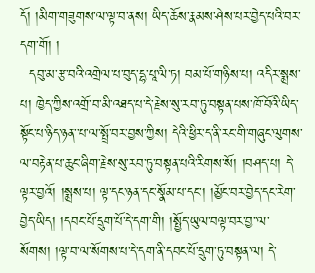དོ། །མིག་གཟུགས་ལ་ལྟ་བ་ནས། ཡིད་ཆོས་རྣམས་ཤེས་པར་བྱེད་པའི་བར་དག་གོ། །
  དབུ་མ་རྩ་བའི་འགྲེལ་པ་བུད་དྷ་པཱ་ལི་ཏ། བམ་པོ་གཉིས་པ། འདིར་སྨྲས་པ། ཁྱེད་ཀྱིས་འགྲོ་བ་མི་འཐད་པ་དེ་རྗེས་སུ་རབ་ཏུ་བསྟན་པས་ཁོ་བོའི་ཡིད་སྟོང་པ་ཉིད་ཉན་་པ་ལ་སྤྲོ་བར་བྱས་ཀྱིས། དེའི་ཕྱིར་ད་ནི་རང་གི་གཞུང་ལུགས་ལ་བརྟེན་པ་ཆུང་ཞིག་རྗེས་སུ་རབ་ཏུ་བསྟན་པའི་རིགས་སོ། །བཤད་པ། དེ་ལྟར་བྱའོ། །སྨྲས་པ། ལྟ་དང་ཉན་དང་སྣོམ་པ་དང་། །མྱོང་བར་བྱེད་དང་རེག་བྱེད་ཡིད། །དབང་པོ་དྲུག་པོ་དེ་དག་གི། །སྤྱོད་ཡུལ་བལྟ་བར་བྱ་་ལ་སོགས། །ལྟ་བ་ལ་སོགས་པ་དེ་དག་ནི་དབང་པོ་དྲུག་ཏུ་བསྟན་ལ། དེ་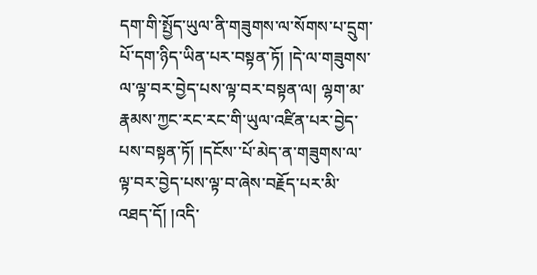དག་གི་སྤྱོད་ཡུལ་ནི་གཟུགས་ལ་སོགས་པ་དྲུག་པོ་དག་ཉིད་ཡིན་པར་བསྟན་ཏོ། །དེ་ལ་གཟུགས་ལ་ལྟ་བར་བྱེད་པས་ལྟ་བར་བསྟན་ལ། ལྷག་མ་རྣམས་ཀྱང་རང་རང་གི་ཡུལ་འཛིན་པར་བྱེད་པས་བསྟན་ཏོ། །དངོས་་པོ་མེད་ན་གཟུགས་ལ་ལྟ་བར་བྱེད་པས་ལྟ་བ་ཞེས་བརྗོད་པར་མི་འཐད་དོ། །འདི་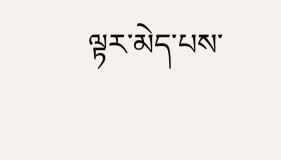ལྟར་མེད་པས་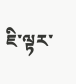ཇི་ལྟར་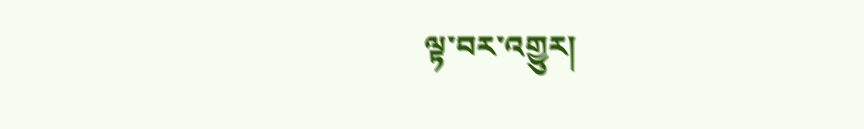ལྟ་བར་འགྱུར།